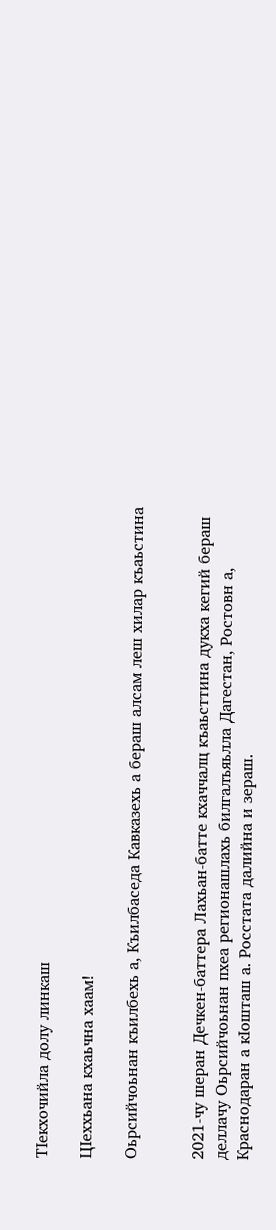ТIекхочийла долу линкаш

ЦIеххьана кхаьчна хаам!

Оьрсийчоьнан къилбехь а, Къилбаседа Кавказехь а бераш алсам леш хилар къаьстина


2021-чу шеран Дечкен-баттера Лахьан-батте кхаччалц къаьсттина дукха кегий бераш деллачу Оьрсийчоьнан пхеа регионашлахь билгалъяьлла Дагестан, Ростовн а, Краснодаран а кIошташ а. Росстата далийна и зераш.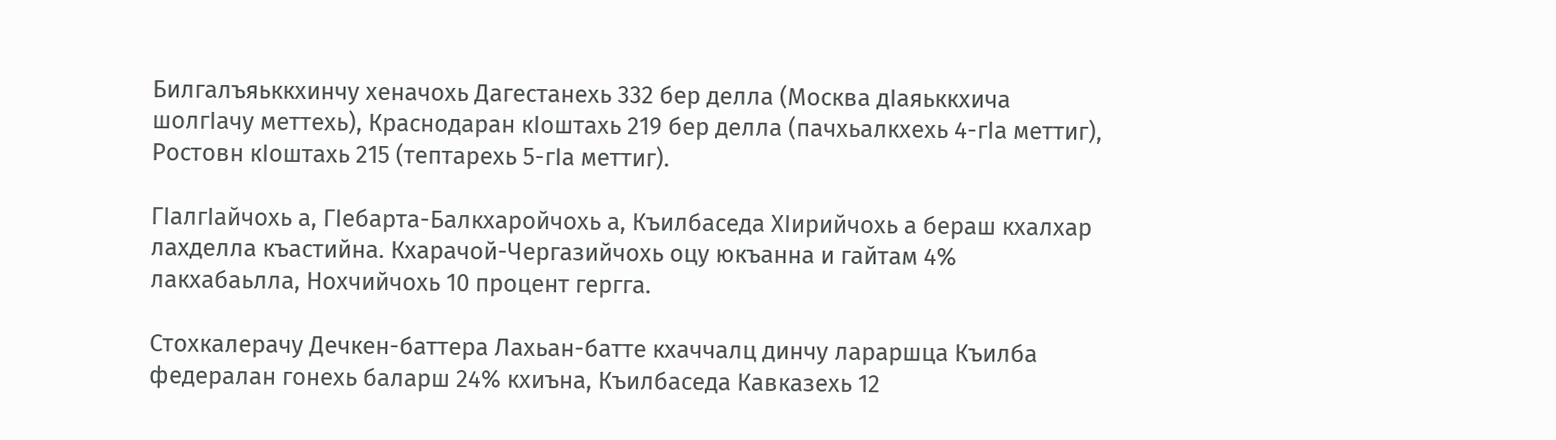Билгалъяьккхинчу хеначохь Дагестанехь 332 бер делла (Москва дIаяьккхича шолгIачу меттехь), Краснодаран кIоштахь 219 бер делла (пачхьалкхехь 4-гIа меттиг), Ростовн кIоштахь 215 (тептарехь 5-гIа меттиг).

ГIалгIайчохь а, ГIебарта-Балкхаройчохь а, Къилбаседа ХIирийчохь а бераш кхалхар лахделла къастийна. Кхарачой-Чергазийчохь оцу юкъанна и гайтам 4% лакхабаьлла, Нохчийчохь 10 процент гергга.

Стохкалерачу Дечкен-баттера Лахьан-батте кхаччалц динчу лараршца Къилба федералан гонехь баларш 24% кхиъна, Къилбаседа Кавказехь 12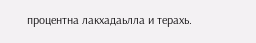процентна лакхадаьлла и терахь.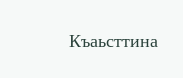Къаьсттина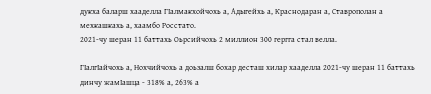дукха баларш хааделла ГIалмакхойчохь а, Адыгейхь а, Краснодаран а, Ставрополан а мехкашкахь а, хаамбо Росстато.
2021-чу шеран 11 баттахь Оьрсийчохь 2 миллион 300 гергга стал велла.

ГIалгIайчохь а, Нохчийчохь а доьзалш бохар десташ хилар хааделла 2021-чу шеран 11 баттахь динчу жамIашца - 318% а, 263% а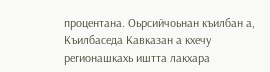процентана. Оьрсийчоьнан къилбан а, Къилбаседа Кавказан а кхечу регионашкахь иштта лакхара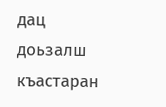дац доьзалш къастаран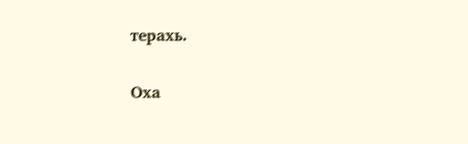терахь.

Оха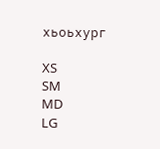хьоьхург

XS
SM
MD
LG